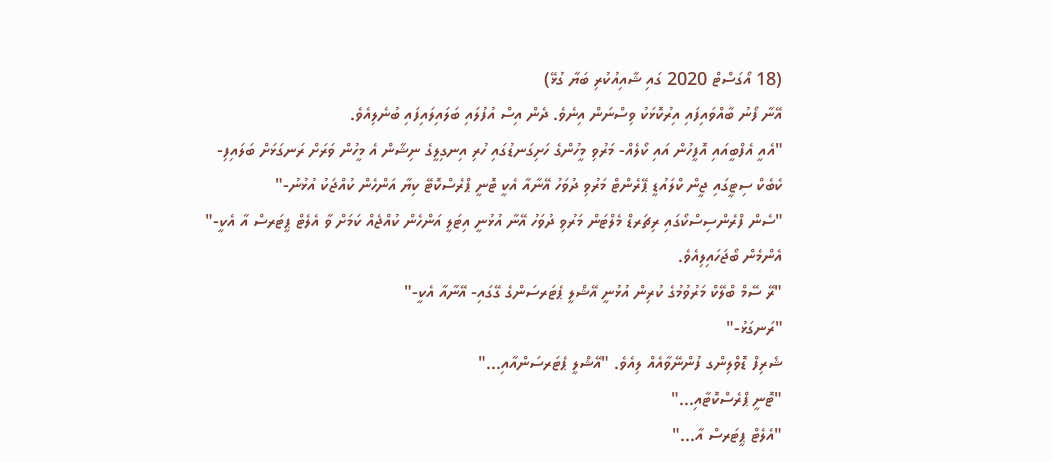(18 އޯގަސްޓް 2020 ގައި ޝާއިއުކުރި ބަޔާ ގުޅޭ)
އޭނާ ފޯނު ބާއްވައިފައި އިރުކޮޅަކު ވިސްނަން އިނެވެ. ދެން އިސް އުފުލައި ބަލައިލައިފައި ބުނެލިއެވެ.
"އެއީ އެފްބީއައި އޮފީހުން އައި ކޯލެއް- މަރުވި މީހުންގެ ހަށިގަނޑުގައި ހުރި އިނގިލީގެ ނިޝާން އެ މީހުން ވަރަށް ރަނގަޅަށް ބަލައިފި- ކެބެކް ސިޓީގައި ޖީން ކްލައުޑީ ޕޭރެންޓް މަރުވި ދުވަހު އޭނާއާ އެކީ ޓޮނީ ޕްރެސްކޮޓޭ ކިޔާ އަންހެން ކުއްޖަކު އުޅުނު-"
"ސެން ފްރެންސިސްކޯގައި ރިޗަރޑް މެލްޓަން މަރުވި ދުވަހު އޭނާ އުޅުނީ އިޓަލީ އަންހެން ކުއްޖެއް ކަމަށް ވާ އެލެޓް ޕީޓަރސް އާ އެކީ-"
އެންމެން ބޯޖަހައިލިއެވެ.
"ރޭ ސޭމް ބްލޭކް މަރުވުމުގެ ކުރިން އުޅުނީ އޭޝްލީ ޕެޓަރސަންގެ ގޭގައި- އޭނާއާ އެކީ-"
"ރަނގަޅު-"
ޝެރިފް ޑޮވްލިންގ ފުންނޭވާއެއް ލިއެވެ. "އޭޝްލީ ޕެޓަރސަންއާއި..."
"ޓޮނީ ޕްރެސްކޮޓާއި..."
"އެލެޓް ޕީޓަރސް އާ..."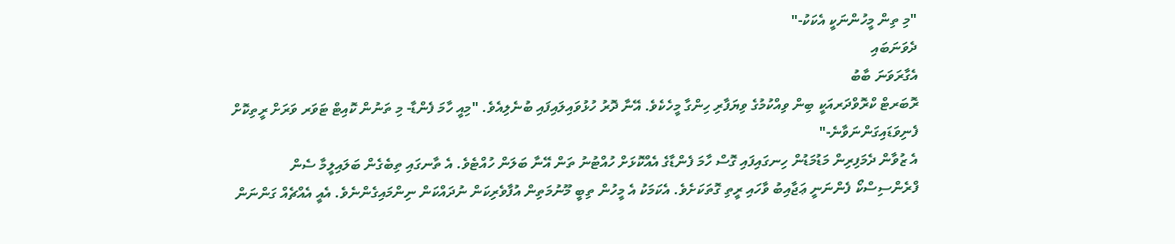"މި ތިން މީހުންނަކީ އެކަކު-"
ދެވަނަބައި
އެގާރަވަނަ ބާބު
ރޮބަރޓް ކްރޮވްދަރއަކީ ބިން ވިއްކުމުގެ ވިޔަފާރި ހިންގާ މީހެކެވެ. އޭނާ ދޮރު ހުޅުވައިލައިފައި ބުނެލިއެވެ. "މިއީ ހާމަ ފެންޑާ- މި ތަނުން ކޮއިޓް ޓަވަރ ވަރަށް ރީތިކޮށް ފެނިވަޑައިގަންނަވާނެ-"
އެ ޒުވާން ދެމަފިރިން މަޑުމަޑުން ހިނގައިފައި ގޮސް ހާމަ ފެންޑާގެ އެއްކޮޅަށް ހުއްޓުނު ތަން އޭނާ ބަލަން ހުއްޓެވެ. އެ ތާނގައި ތިބެގެން ބަލައިލީމާ ސެން ފްރެންސިސްކޯ ފެންނަނީ ޢަޖާއިބު ވާހައި ރީތި ގޮތަކަށެވެ. އެކަމަކު އެ މީހުން ތިބީ މޫނުމަތިން އުފާވެރިކަން ނުދައްކަން ނިންމައިގެންނެވެ. އެއީ އެއްޗެއް ގަންނަން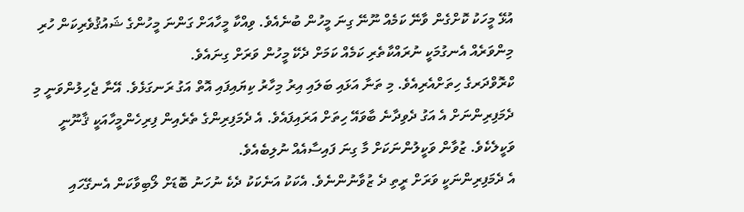އުޅޭ މީހަކު ކޮށްގެން ވާނޭ ކަމެއް ނޫނޭ ގިނަ މީހުން ބުނެއެވެ. ވިއްކާ މީހާއަށް ގަންނަ މީހުންގެ ޝައުޤުވެރިކަން ހުރި މިންވަރެއް އެނގުމަކީ ނުރައްކާތެރި ކަމެއް ކަމަށް ދެކޭ މީހުން ވަރަށް ގިނައެވެ.
ކްރޮވްދަރގެ ހިތަށްއެރިއެވެ. މި ތަނާ އަޅައި ބަލައި އިރު މިހާރު ކިޔައިފައި އޮތް އަގު ރަނގަޅެވެ. އޭނާ ޖެހިލުންވަނީ މި ދެމަފިރިންނަށް އެ އަގު ދެވިދާނެ ބާވައޭ ހިތަށް އަރައިފައެވެ. އެ ދެމަފިރިންގެ ތެރެއިން ފިރިހެންމީހާއަކީ ޤާނޫނީ ވަކީލެކެވެ. ޒުވާން ވަކީލުންނަކަށް މާ ގިނަ ފައިސާއެއް ނުލިބެއެވެ.
އެ ދެމަފިރިންނަކީ ވަރަށް ރީތި ދެ ޒުވާނުންނެވެ. އެކަކު އަނެކަކު ދެކެ ނުހަނު ބޮޑަށް ލޯބިވާކަން އެނގޭހައި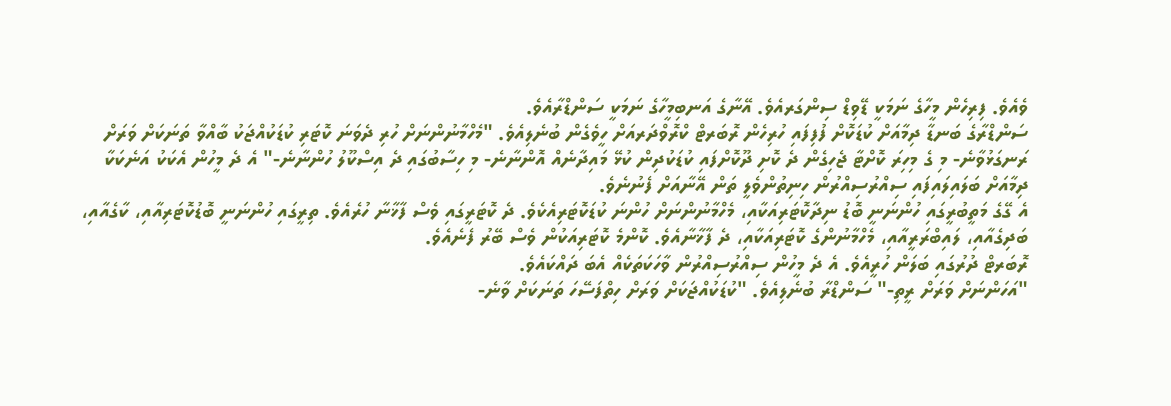ވެއެވެ. ފިރިހެން މީހާގެ ނަމަކީ ޑޭވިޑް ސިންގަރއެވެ. އޭނާގެ އަނބިމީހާގެ ނަމަކީ ސަންޑްރާއެވެ.
ސަންޑްރާގެ ބަނޑާ ދިމާއަށް ކުޑަކޮށް ފުފިފައި ހުރިހެން ރޮބަރޓް ކްރޮވްދަރއަށް ހީވެގެން ބުނެލިއެވެ. "މެހްމާނުންނަށް ހުރި ދެވަނަ ކޮޓަރި ކުޑަކުއްޖަކު ބާއްވާ ތަނަކަށް ވަރަށް ރަނގަޅުވާނެ- މި ގެ މިހިރަ ކޮށްޓާ ޖެހިގެން ދެ ކޮށި ދޫކޮށްފައި ކުޑަކުދިން ކުޅޭ މައިދާނެއް އޮންނާނެ- މި ހިސާބުގައި ދެ އިސްކޫލު ހުންނާނެ-" އެ ދެ މީހުން އެކަކު އަނެކަކާ ދިމާއަށް ބަލައިލައިފައި ސިއްރުސިއްރުން ހިނިތުންވެލީ ތަން އޭނާއަށް ފެނުނެވެ.
އެ ގޭގެ މަތީބުރީގައި ހުންނަނީ ބޮޑު ނިދާކޮޓަރިއަކާއި، މެހްމާނުންނަށް ހުންނަ ކުޑަކޮޓަރިއެކެވެ. ދެ ކޮޓަރީގައި ވެސް ފާޚާނާ ހުރެއެވެ. ތިރީގައި ހުންނަނީ ބޮޑުކޮޓަރިއާއި، ކާގެއާއި، ބަދިގެއާއި، ލައިބްރަރީއާއި، މެހްމާނުންގެ ކޮޓަރިއަކާއި، ދެ ފާޚާނާއެވެ. ކޮންމެ ކޮޓަރިއަކުން ވެސް ބޭރު ފެނެއެވެ.
ރޮބަރޓް ދުރުގައި ބަލަން ހުރީއެވެ. އެ ދެ މީހުން ސިއްރުސިއްރުން ވާހަކަތަކެއް އެބަ ދައްކައެވެ.
"އަހަންނަށް ވަރަށް ރީތި-" ސަންޑްރާ ބުނެލިއެވެ. "ކުޑަކުއްޖަކަށް ވަރަށް ހިތްފަސޭހަ ތަނަކަށް ވާނެ-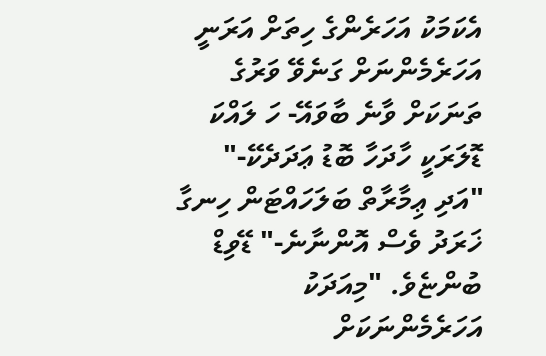އެކަމަކު އަހަރެންގެ ހިތަށް އަރަނީ އަހަރެމެންނަށް ގަނެވޭ ވަރުގެ ތަނަކަށް ވާނެ ބާވައޭ- ހަ ލައްކަ ޑޮލަރަކީ ހާދަހާ ބޮޑު ޢަދަދެކޭ-"
"އަދި ޢިމާރާތް ބަލަހައްޓަން ހިނގާ ޚަރަދު ވެސް އޮންނާނެ-" ޑޭވިޑް ބުންޏެވެ. "މިއަދަކު އަހަރެމެންނަކަށް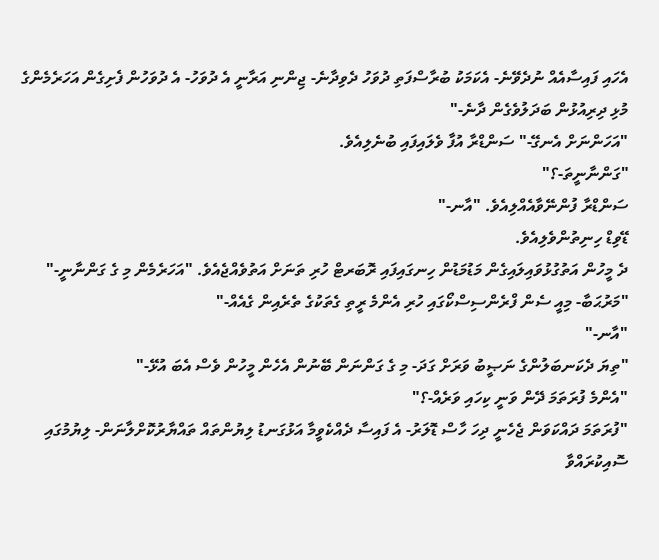އެހައި ފައިސާއެއް ނުދެވޭނެ- އެކަމަކު ބުރާސްފަތި ދުވަހު ދެވިދާނެ- ޖިންނި އަރާނީ އެ ދުވަހު- އެ ދުވަހުން ފެށިގެން އަހަރެމެންގެ މުޅި ދިރިއުޅުން ބަދަލުވެގެން ދާނެ-"
"އަހަންނަށް އެނގޭ-" ސަންޑްރާ އުފާ ވެލައިފައި ބުނެލިއެވެ.
"ގަންނާނީތަ-؟"
ސަންޑްރާ ފުންނޭވާއެއްލިއެވެ. "އާނ-"
ޑޭވިޑް ހިނިތުންވެލިއެވެ.
ދެ މީހުން އަތުގުޅުވައިލައިގެން މަޑުމަޑުން ހިނގައިފައި ރޮބަރޓް ހުރި ތަނަށް އަތުވެއްޖެއެވެ. "އަހަރެމެން މި ގެ ގަންނާނީ-"
"މަރުޙަބާ- މިއީ ސެން ފްރެންސިސްކޯގައި ހުރި އެންމެ ރީތި ގެތަކުގެ ތެރެއިން ގެއެއް-"
"އާނ-"
"ތިޔަ ދެކަނބަލުންގެ ނަޞީބު ވަރަށް ގަދަ- މި ގެ ގަންނަން ބޭނުން އެހެން މީހުން ވެސް އެބަ އުޅޭ-"
"އެންމެ ފުރަތަމަ ދޭން ވަނީ ކިހައި ވަރެއް-؟"
"ފުރަތަމަ ދައްކަވަން ޖެހެނީ ދިހަ ހާސް ޑޮލަރު- އެ ފައިސާ ދެއްކެވީމާ އަޅުގަނޑު ލިޔުންތައް ތައްޔާރުކޮށްލާނަން- ލިޔުމުގައި ސޮއިކުރައްވާ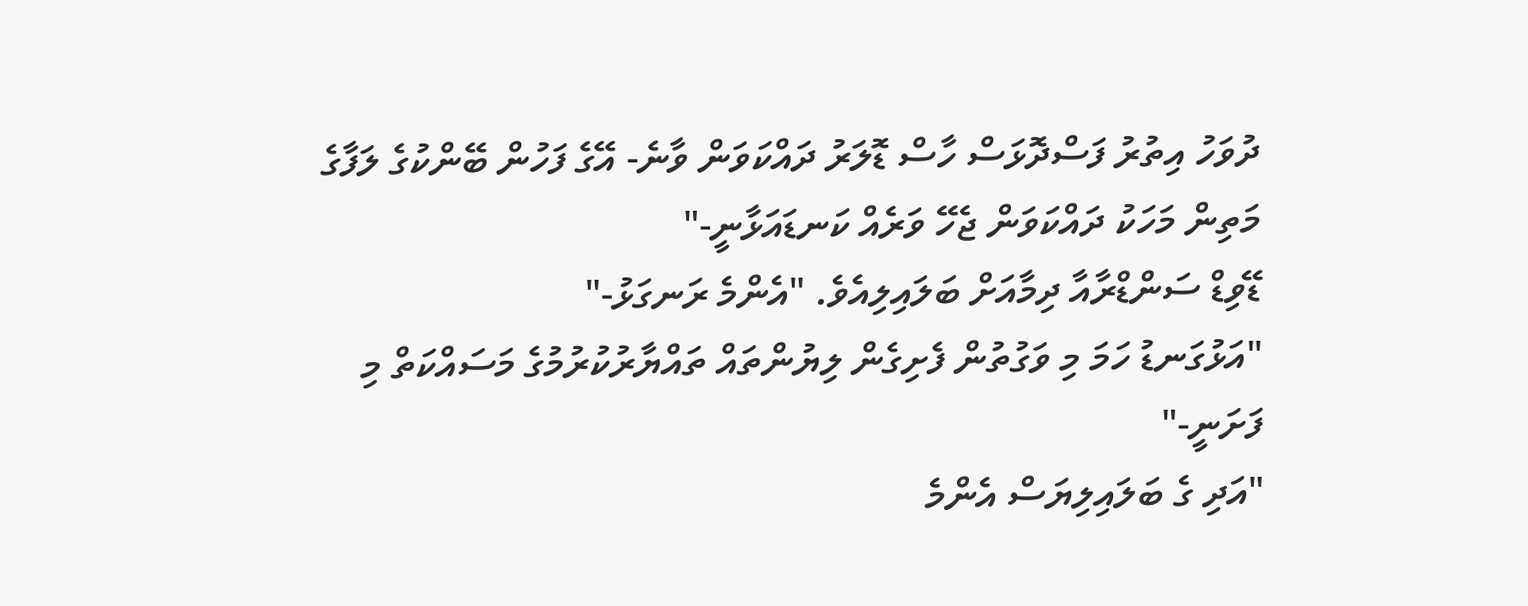ދުވަހު އިތުރު ފަސްދޮޅަސް ހާސް ޑޮލަރު ދައްކަވަން ވާނެ- އޭގެ ފަހުން ބޭންކުގެ ލަފާގެ މަތިން މަހަކު ދައްކަވަން ޖެހޭ ވަރެއް ކަނޑައަޅާނީ-"
ޑޭވިޑް ސަންޑްރާއާ ދިމާއަށް ބަލައިލިއެވެ. "އެންމެ ރަނގަޅު-"
"އަޅުގަނޑު ހަމަ މި ވަގުތުން ފެށިގެން ލިޔުންތައް ތައްޔާރުކުރުމުގެ މަސައްކަތް މި ފަށަނީ-"
"އަދި ގެ ބަލައިލިޔަސް އެންމެ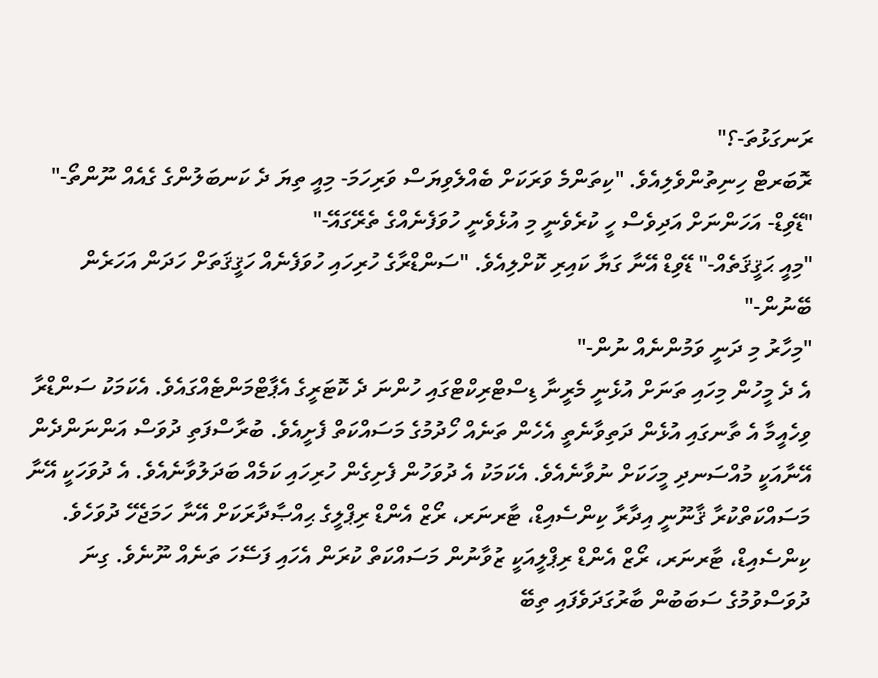ރަނގަޅުތަ-؟"
ރޮބަރޓް ހިނިތުންވެލިއެވެ. "ކިތަންމެ ވަރަކަށް ބެއްލެވިޔަސް ވަރިހަމަ- މިއީ ތިޔަ ދެ ކަނބަލުންގެ ގެއެއް ނޫންތޯ-"
"ޑޭވިޑް- އަހަންނަށް އަދިވެސް ހީ ކުރެވެނީ މި އުޅެވެނީ ހުވަފެނެއްގެ ތެރޭގައޭ-"
"މިއީ ޙަޤީޤަތެއް-" ޑޭވިޑް އޭނާ ގަޔާ ކައިރި ކޮށްލިއެވެ. "ސަންޑްރާގެ ހުރިހައި ހުވަފެނެއް ހަޤީޤަތަށް ހަދަން އަހަރެން ބޭނުން-"
"މިހާރު މި ދަނީ ވަމުންނެއް ނުން-"
އެ ދެ މީހުން މިހައި ތަނަށް އުޅެނީ މެރީނާ ޑިސްޓްރިކްޓްގައި ހުންނަ ދެ ކޮޓަރީގެ އެޕާޓްމަންޓެއްގައެވެ. އެކަމަކު ސަންޑްރާ ވިހެއީމާ އެ ތާނގައި އުޅެން ދަތިވާނެތީ އެހެން ތަނެއް ހޯދުމުގެ މަސައްކަތް ފެށީއެވެ. ބުރާސްފަތި ދުވަސް އަންނަންދެން އޭނާއަކީ މުއްސަނދި މީހަކަށް ނުވާނެއެވެ. އެކަމަކު އެ ދުވަހުން ފެށިގެން ހުރިހައި ކަމެއް ބަދަލުވާނެއެވެ. އެ ދުވަހަކީ އޭނާ މަސައްކަތްކުރާ ޤާނޫނީ އިދާރާ ކިންސެއިޑް، ޓާރނަރ، ރޯޒް އެންޑް ރިޕްލީގެ ޙިއްޞާދާރަކަށް އޭނާ ހަމަޖެހޭ ދުވަހެވެ.
ކިންސެއިޑް، ޓާރނަރ، ރޯޒް އެންޑް ރިޕްލީއަކީ ޒުވާނުން މަސައްކަތް ކުރަން އެހައި ފަސޭހަ ތަނެއް ނޫނެވެ. ގިނަ ދުވަސްވުމުގެ ސަބަބުން ބާރުގަދަވެފައި ތިބޭ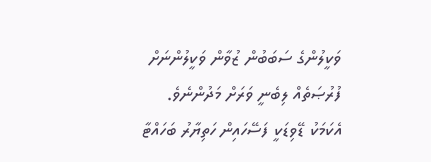ވަކީލުންގެ ސަބަބުން ޒުވާން ވަކީލުންނަށް ފުރުޞަތެއް ލިބެނީ ވަރަށް މަދުންނެވެ. އެކަމަކު ޑޭވިޑަކީ ފަސޭހައިން ހަތިޔާރު ބަހައްޓާ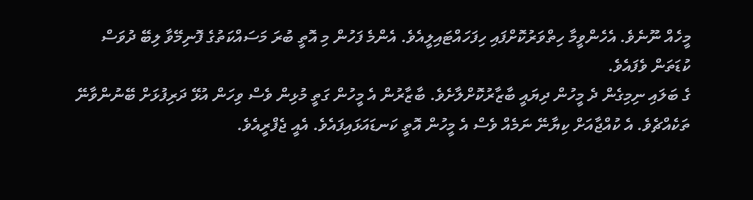މީހެއް ނޫނެވެ. އެހެންވީމާ ހިތްވަރުކޮށްފައި ހިފަހައްޓައިލީއެވެ. އެންމެ ފަހުން މި އޮތީ ބުރަ މަސައްކަތުގެ ފޮނިމޭވާ ލިބޭ ދުވަސް ކުޑަތަން ވެފައެވެ.
ގެ ބަލައި ނިމިގެން ދެ މީހުން ދިޔައީ ބާޒާރުކޮށްލާށެވެ. ބާޒާރުން އެ މީހުން ގަތީ މުޅިން ވެސް ވިހަން އުޅޭ ދަރިފުޅަށް ބޭނުންވާނޭ ތަކެއްޗެވެ. އެ ކުއްޖާއަށް ކިޔާނޭ ނަމެއް ވެސް އެ މީހުން އޮތީ ކަނޑައަޅައިފައެވެ. އެއީ ޖެފްރީއެވެ.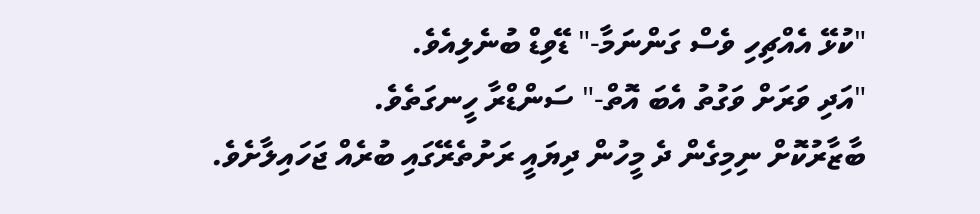"ކުޅޭ އެއްޗިހި ވެސް ގަންނަމާ-" ޑޭވިޑް ބުނެލިއެވެ.
"އަދި ވަރަށް ވަގުތު އެބަ އޮތް-" ސަންޑްރާ ހީނގަތެވެ.
ބާޒާރުކޮށް ނިމިގެން ދެ މީހުން ދިޔައީ ރަށުތެރޭގައި ބުރެއް ޖަހައިލާށެވެ.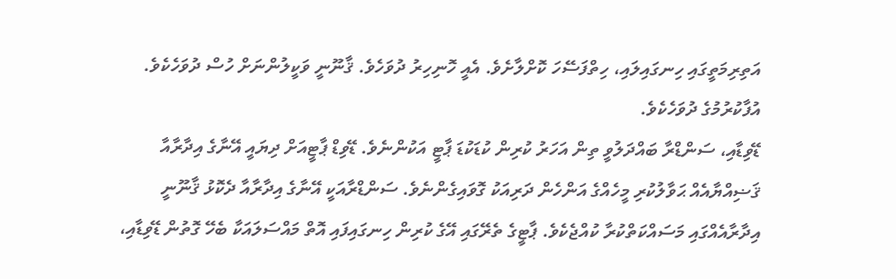އަތިރިމަތީގައި ހިނގައިލައި، ހިތްފަސޭހަ ކޮށްލާށެވެ. އެއީ ހޮނިހިރު ދުވަހެވެ. ޤާނޫނީ ވަކީލުންނަށް ހުސް ދުވަހެކެވެ. އުފާކުރުމުގެ ދުވަހެކެވެ.
ޑޭވިޑާއި، ސަންޑްރާ ބައްދަލުވީ ތިން އަހަރު ކުރިން ކުޑަކުޑަ ޕާޓީ އަކުންނެވެ. ޑޭވިޑް ޕާޓީއަށް ދިޔައީ އޭނާގެ އިދާރާއާ ޤަޟިއްޔާއެއް ޙަވާލުކުރި މީހެއްގެ އަންހެން ދަރިއަކު ގޮވައިގެންނެވެ. ސަންޑްރާއަކީ އޭނާގެ އިދާރާއާ ދެކޮޅު ޤާނޫނީ އިދާރާއެއްގައި މަސައްކަތްކުރާ ކުއްޖެކެވެ. ޕާޓީގެ ތެރޭގައި އޭގެ ކުރިން ހިނގައިފައި އޮތް މައްސަލައަކާ ބެހޭ ގޮތުން ޑޭވިޑާއި،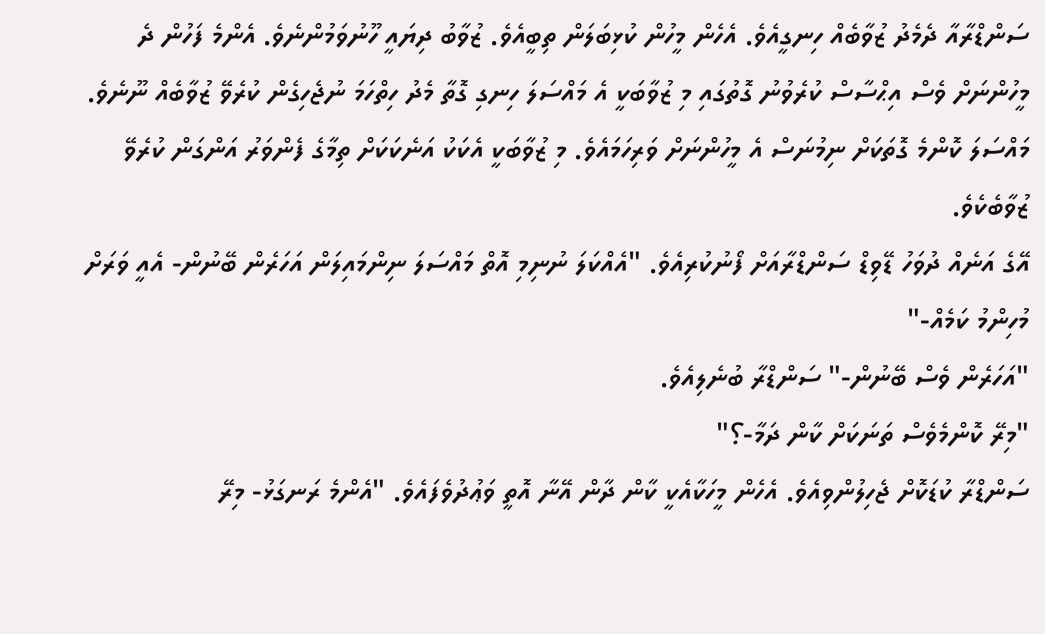ސަންޑްރާއާ ދެމެދު ޒުވާބެއް ހިނގީއެވެ. އެހެން މީހުން ކުޅިބަލަން ތިބީއެވެ. ޒުވާބު ދިޔައީ ހޫނުވަމުންނެވެ. އެންމެ ފަހުން ދެ މީހުންނަށް ވެސް އިޙްސާސް ކުރެވުނު ގޮތުގައި މި ޒުވާބަކީ އެ މައްސަލަ ހިނގި ގޮތާ މެދު ހިތްހަމަ ނުޖެހިގެން ކުރެވޭ ޒުވާބެއް ނޫނެވެ. މައްސަލަ ކޮންމެ ގޮތަކަށް ނިމުނަސް އެ މީހުންނަށް ވަރިހަމައެވެ. މި ޒުވާބަކީ އެކަކު އަނެކަކަށް ތިމާގެ ފެންވަރު އަންގަން ކުރެވޭ ޒުވާބެކެވެ.
އޭގެ އަނެއް ދުވަހު ޑޭވިޑް ސަންޑްރާއަށް ފޯނުކުރިއެވެ. "އެއްކަލަ ނުނިމި އޮތް މައްސަލަ ނިންމައިލަން އަހަރެން ބޭނުން- އެއީ ވަރަށް މުހިންމު ކަމެއް-"
"އަހަރެން ވެސް ބޭނުން-" ސަންޑްރާ ބުނެލިއެވެ.
"މިރޭ ކޮންމެވެސް ތަނަކަށް ކާން ދަމާ-؟"
ސަންޑްރާ ކުޑަކޮށް ޖެހިލުންވިއެވެ. އެހެން މީހަކާއެކީ ކާން ދާން އޭނާ އޮތީ ވަޢުދުވެފައެވެ. "އެންމެ ރަނގަޅު- މިރޭ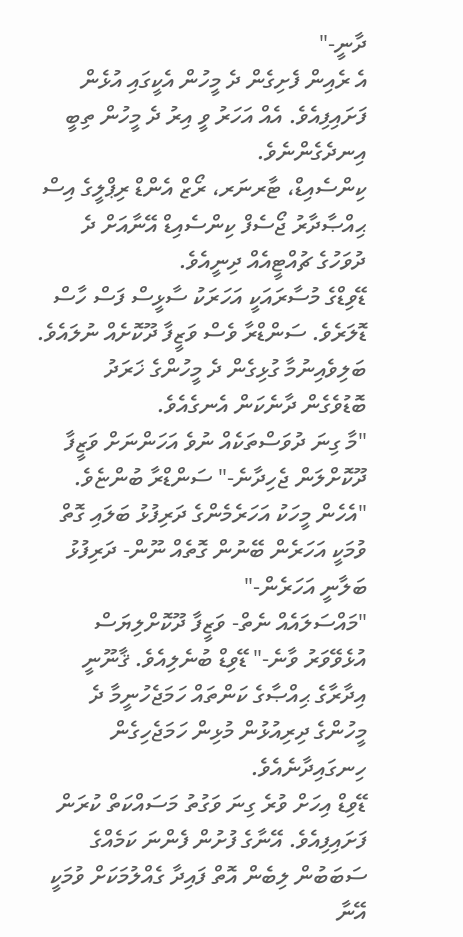ދާނީ-"
އެ ރެއިން ފެށިގެން ދެ މީހުން އެކީގައި އުޅެން ފަށައިފިއެވެ. އެއް އަހަރު ވީ އިރު ދެ މީހުން ތިބީ އިނދެގެންނެވެ.
ކިންސެއިޑް، ޓާރނަރ، ރޯޒް އެންޑް ރިޕްލީގެ އިސް ޙިއްޞާދާރު ޖޯސެފް ކިންސެއިޑް އޭނާއަށް ދެ ދުވަހުގެ ޗުއްޓީއެއް ދިނީއެވެ.
ޑޭވިޑްގެ މުސާރައަކީ އަހަރަކު ސާޅީސް ފަސް ހާސް ޑޮލަރެވެ. ސަންޑްރާ ވެސް ވަޒީފާ ދޫކޮށެއް ނުލައެވެ. ބަލިވެއިނުމާ ގުޅިގެން ދެ މީހުންގެ ޚަރަދު ބޮޑުވެގެން ދާނެކަން އެނގެއެވެ.
"މާ ގިނަ ދުވަސްތަކެއް ނުވެ އަހަންނަށް ވަޒީފާ ދޫކޮށްލަން ޖެހިދާނެ-" ސަންޑްރާ ބުންޏެވެ. "އެހެން މީހަކު އަހަރެމެންގެ ދަރިފުޅު ބަލައި ގޮތް ވުމަކީ އަހަރެން ބޭނުން ގޮތެއް ނޫން- ދަރިފުޅު ބަލާނީ އަހަރެން-"
"މައްސަލައެއް ނެތް- ވަޒީފާ ދޫކޮށްލިޔަސް އުޅެވޭވަރު ވާނެ-" ޑޭވިޑް ބުނެލިއެވެ. ޤާނޫނީ އިދާރާގެ ޙިއްޞާގެ ކަންތައް ހަމަޖެހުނީމާ ދެ މީހުންގެ ދިރިއުޅުން މުޅިން ހަމަޖެހިގެން ހިނގައިދާނެއެވެ.
ޑޭވިޑް އިހަށް ވުރެ ގިނަ ވަގުތު މަސައްކަތް ކުރަން ފަށައިފިއެވެ. އޭނާގެ ފުށުން ފެންނަ ކަމެއްގެ ސަބަބުން ލިބެން އޮތް ފައިދާ ގެއްލުމަކަށް ވުމަކީ އޭނާ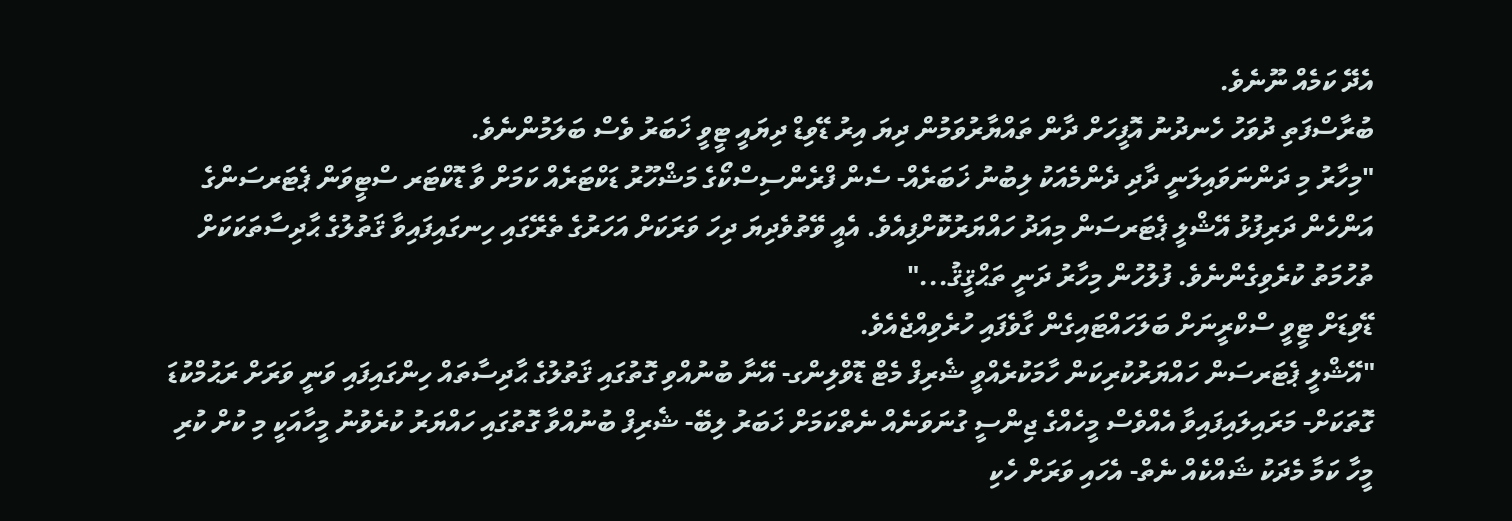އެދޭ ކަމެއް ނޫނެވެ.
ބުރާސްފަތި ދުވަހު ހެނދުނު އޮފީހަށް ދާން ތައްޔާރުވަމުން ދިޔަ އިރު ޑޭވިޑް ދިޔައީ ޓީވީ ޚަބަރު ވެސް ބަލަމުންނެވެ.
"މިހާރު މި ދަންނަވައިލަނީ ދާދި ދެންމެއަކު ލިބުނު ޚަބަރެއް- ސެން ފްރެންސިސްކޯގެ މަޝްހޫރު ޑަކްޓަރެއް ކަމަށް ވާ ޑޮކްޓަރ ސްޓީވަން ޕެޓަރސަންގެ އަންހެން ދަރިފުޅު އޭޝްލީ ޕެޓަރސަން މިއަދު ހައްޔަރުކޮށްފިއެވެ. އެއީ ވޭތުވެދިޔަ ދިހަ ވަރަކަށް އަހަރުގެ ތެރޭގައި ހިނގައިފައިވާ ޤަތުލުގެ ޙާދިސާތަކަކަށް ތުހުމަތު ކުރެވިގެންނެވެ. ފުލުހުން މިހާރު ދަނީ ތަޙްޤީޤު..."
ޑޭވިޑަށް ޓީވީ ސްކްރީނަށް ބަލަހައްޓައިގެން ގާވެފައި ހުރެވިއްޖެއެވެ.
"އޭޝްލީ ޕެޓަރސަން ހައްޔަރުކުރިކަން ހާމަކުރެއްވީ ޝެރިފް މެޓް ޑޮވްލިންގ- އޭނާ ބުނުއްވި ގޮތުގައި ޤަތުލުގެ ޙާދިސާތައް ހިންގައިފައި ވަނީ ވަރަށް ރަޙުމްކުޑަ ގޮތަކަށް- މަރައިލައިފައިވާ އެއްވެސް މީހެއްގެ ޖިންސީ ގުނަވަނެއް ނެތްކަމަށް ޚަބަރު ލިބޭ- ޝެރިފް ބުނުއްވާ ގޮތުގައި ހައްޔަރު ކުރެވުނު މީހާއަކީ މި ކުށް ކުރި މީހާ ކަމާ މެދަކު ޝައްކެއް ނެތް- އެހައި ވަރަށް ހެކި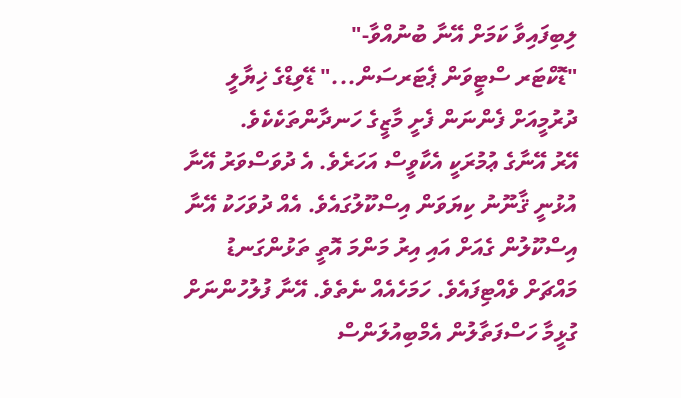ލިބިފައިވާ ކަމަށް އޭނާ ބުނުއްވާ-"
"ޑޮކްޓަރ ސްޓީވަން ޕެޓަރސަން..." ޑޭވިޑްގެ ޚިޔާލީ ދުރުމީއަށް ފެންނަން ފެށީ މާޒީގެ ހަނދާންތަކެކެވެ.
އޭރު އޭނާގެ ޢުމުރަކީ އެކާވީސް އަހަރެވެ. އެ ދުވަސްވަރު އޭނާ އުޅުނީ ޤާނޫނު ކިޔަވަން އިސްކޫލުގައެވެ. އެއް ދުވަހަކު އޭނާ އިސްކޫލުން ގެއަށް އައި އިރު މަންމަ އޮތީ ތަޅުންގަނޑު މައްޗަށް ވެއްޓިފައެވެ. ހަމަހެއެއް ނެތެވެ. އޭނާ ފުލުހުންނަށް ގުޅީމާ ހަސްފަތާލުން އެމްބިއުލަންސް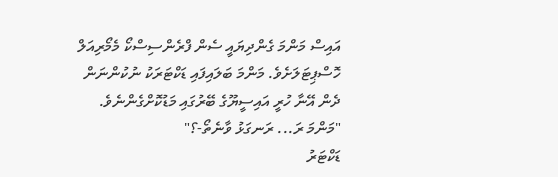އައިސް މަންމަ ގެންދިޔައީ ސެން ފްރެންސިސްކޯ މެމޯރިއަލް ހޮސްޕިޓަލަށެވެ. މަންމަ ބަލައިފައި ޑަކްޓަރަކު ނުކުންނަން ދެން އޭނާ ހުރީ އައިސީޔޫގެ ބޭރުގައި މަޑުކޮށްގެންނެވެ.
"މަންމަ ރަ... ރަނގަޅު ވާނެތޯ-؟"
ޑަކްޓަރު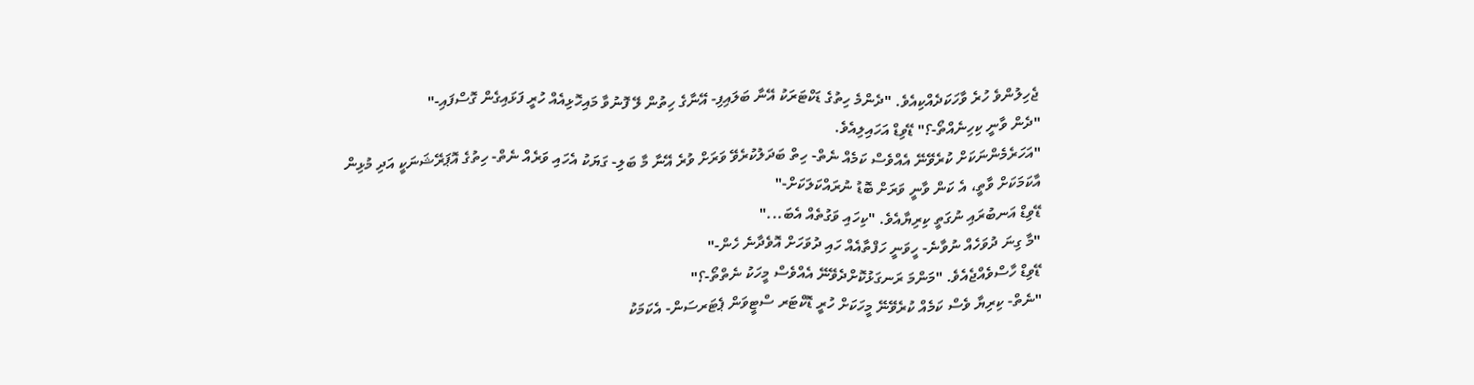ޖެހިލުންވެ ހުރެ ވާހަކަދެއްކިއެވެ. "ދެންމެ ހިތުގެ ޑަކްޓަރަކު އޭނާ ބަލައިފި- އޭނާގެ ހިތުން ލޭ ފޮނުވާ މައިހޮޅިއެއް ހުރީ ފަޅައިގެން ގޮސްފައި-"
"ދެން ވާނީ ކިހިނެއްތޯ-؟" ޑޭވިޑް އަހައިލިއެވެ.
"އަހަރެމެންނަކަށް ކުރެވޭނޭ އެއްވެސް ކަމެއް ނެތް- ހިތް ބަދަލުކުރެވޭ ވަރަށް ވުރެ އޭނާ މާ ބަލި- ގަޔަކު އެހައި ވަރެއް ނެތް- ހިތުގެ އޮޕަރޭޝަނަކީ އަދި މުޅިން އާކަމަކަށް ވާތީ، އެ ކަން ވާނީ ވަރަށް ބޮޑު ނުރައްކަލަކަށް-"
ޑޭވިޑް އަނބުރައި ނުގަތީ ކިރިޔާއެވެ. "ކިހައި ވަގުތެއް އެބަ..."
"މާ ގިނަ ދުވަހެއް ނުވާނެ- ހީވަނީ ހަފްތާއެއް ހައި ދުވަހަށް އޮވެދާނެ ހެން-"
ޑޭވިޑް ހާސްވެއްޖެއެވެ. "މަންމަ ރަނގަޅުކޮށްދެވޭނޭ އެއްވެސް މީހަކު ނެތްތޯ-؟"
"ނެތް- ކިރިޔާ ވެސް ކަމެއް ކުރެވޭނޭ މީހަކަށް ހުރީ ޑޮކްޓަރ ސްޓީވަން ޕެޓަރސަން- އެކަމަކު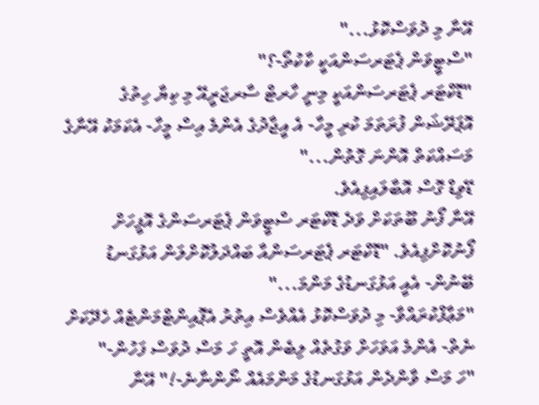އޭނާ މި ދުވަސްކޮޅު..."
"ސްޓީވަން ޕެޓަރސަންއަކީ ކާކުތޯ-؟"
"ޑޮކްޓަރ ޕެޓަރސަންއަކީ މިނީ ހާރޓް ސާރޖަރީއޭ މި ކިޔާ ހިތުގެ އޮޕަރޭޝަން ފުރަތަމަ ކުރި މީހާ- އެ އީޖާދުގެ އެންމެ އިސް މީހާ- އެކަމަކު އޭނާގެ މަސައްކަތް އޮންނަ ގޮތުން..."
ޑޭވިޑް ގޮސް އޮބާލައިފިއެވެ.
އޭނާ ފޯނު ބޫތަކަށް ވަދެ ޑޮކްޓަރ ސްޓީވަން ޕެޓަރސަންގެ އޮފީހަށް ފޯނުކޮށްފިއެވެ. "ޑޮކްޓަރ ޕެޓަރސަންއާ ބައްދަލުކޮށްލަން އަޅުގަނޑު ބޭނުން- އެއީ އަޅުގަނޑުގެ މަންމަ..."
"މަޢާފްކުރައްވާ- މި ދުވަސްކޮޅު އެއްވެސް އިތުރު އެޕޮއިންޓްމަންޓެއް ހެދޭކަށް ނެތް- އެންމެ އަވަހަށް ވަގުތެއް ލިބެން އޮތީ ހަ މަސް ދުވަސް ފަހުން-"
"ހަ މަސް ވާންދެން އަޅުގަނޑުގެ މަންމައެއް ނޯންނާނެ-!" އޭނާ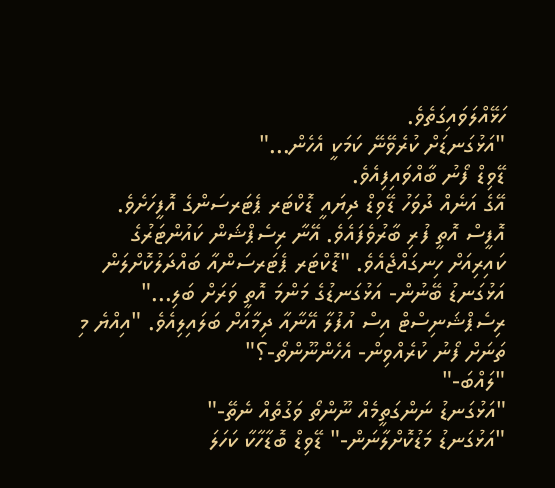ހަޅޭއްލަވައިގަތެވެ.
"އަޅުގަނޑަށް ކުރެވޭނޭ ކަމަކީ އެހެން..."
ޑޭވިޑް ފޯނު ބާއްވައިފިއެވެ.
އޭގެ އަނެއް ދުވަހު ޑޭވިޑް ދިޔައީ ޑޮކްޓަރ ޕެޓަރސަންގެ އޮފީހަށެވެ. އޮފީސް އޮތީ ފުރި ބާރުވެފައެވެ. އޭނާ ރިސެޕްޝަން ކައުންޓަރުގެ ކައިރިއަށް ހިނގައްޖެއެވެ. "ޑޮކްޓަރ ޕެޓަރސަންއާ ބައްދަލުކޮށްލަން އަޅުގަނޑު ބޭނުން- އަޅުގަނޑުގެ މަންމަ އޮތީ ވަރަށް ބަލި..."
ރިސެޕްޝަނިސްޓް އިސް އުފުލާ އޭނާއާ ދިމާއަށް ބަލައިލިއެވެ. "އިއްޔެ މި ތަނަށް ފޯނު ކުރެއްވިން- އެހެންނޫންތޯ-؟"
"ލައްބަ-"
"އަޅުގަނޑު ނަންގަތީމެއް ނޫންތޯ ވަގުތެއް ނެތޭ-"
"އަޅުގަނޑު މަޑުކޮށްލާނަން-" ޑޭވިޑް ބޮޑާހާކާ ކަހަލަ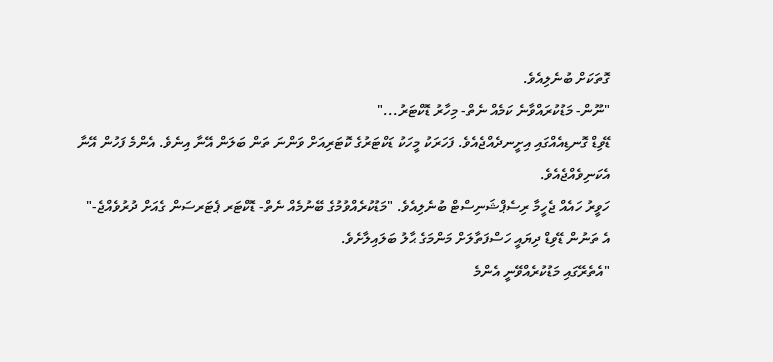ގޮތަކަށް ބުނެލިއެވެ.
"ނޫން- މަޑުކުރައްވާނެ ކަމެއް ނެތް- މިހާރު ޑޮކްޓަރު..."
ޑޭވިޑް ގޮނޑިއެއްގައި އިށީނދެއްޖެއެވެ. ފަހަރަކު މީހަކު ޑަކްޓަރުގެ ކޮޓަރިއަށް ވަންނަ ތަން ބަލަން އޭނާ އިނެވެ. އެންމެ ފަހުން އޭނާ އެކަނިވެއްޖެއެވެ.
ހަވީރު ހައެއް ޖެހީމާ ރިސެޕްޝަނިސްޓް ބުނެލިއެވެ. "މަޑުކުރެއްވުމުގެ ބޭނުމެއް ނެތް- ޑޮކްޓަރ ޕެޓަރސަން ގެއަށް ދުރުވެއްޖެ-"
އެ ތަނުން ޑޭވިޑް ދިޔައީ ހަސްފަތާލަށް މަންމަގެ ޙާލު ބަލައިލާށެވެ.
"އެތެރޭގައި މަޑުކުރެއްވޭނީ އެންމެ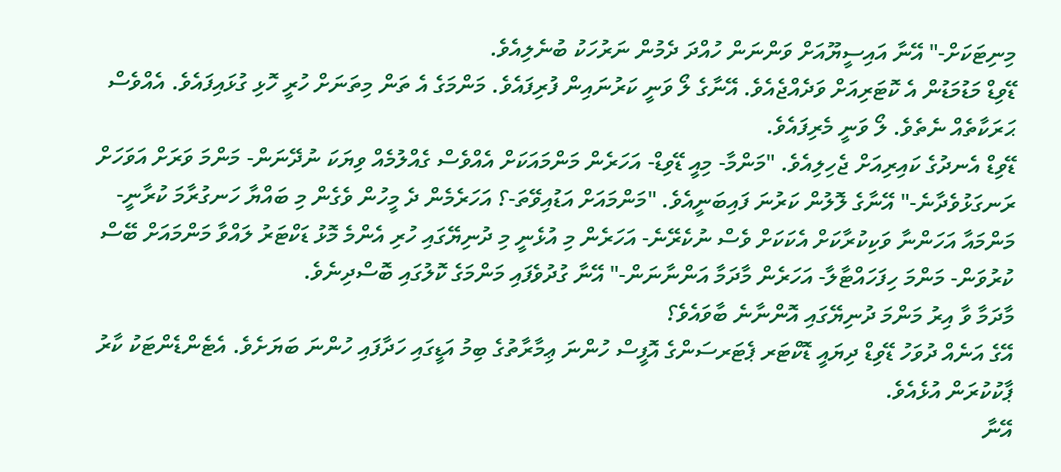މިނިޓަކަށް-" އޭނާ އައިސީޔޫއަށް ވަންނަން ހުއްދަ ދެމުން ނަރުހަކު ބުނެލިއެވެ.
ޑޭވިޑް މަޑުމަޑުން އެ ކޮޓަރިއަށް ވަދެއްޖެއެވެ. އޭނާގެ ލޯ ވަނީ ކަރުނައިން ފުރިފައެވެ. މަންމަގެ އެ ތަން މިތަނަށް ހުރީ ހޮޅި ގުޅައިފައެވެ. އެއްވެސް ޙަރަކާތެއް ނެތެވެ. ލޯ ވަނީ މެރިފައެވެ.
ޑޭވިޑް އެނދުގެ ކައިރިއަށް ޖެހިލިއެވެ. "މަންމާ- މިއީ ޑޭވިޑް- އަހަރެން މަންމައަކަށް އެއްވެސް ގެއްލުމެއް ވިޔަކަ ނުދޭނަން- މަންމަ ވަރަށް އަވަހަށް ރަނގަޅުވެދާނެ-" އޭނާގެ ލޮލުން ކަރުނަ ފައިބަނީއެވެ. "މަންމައަށް އަޑުއިވޭތަ-؟ އަހަރެމެން ދެ މީހުން ވެގެން މި ބައްޔާ ހަނގުރާމަ ކުރާނީ- މަންމައާ އަހަންނާ ވަކިކުރާކަށް އެކަކަށް ވެސް ނުކެރޭނެ- އަހަރެން މި އުޅެނީ މި ދުނިޔޭގައި ހުރި އެންމެ މޮޅު ޑަކްޓަރު ލައްވާ މަންމައަށް ބޭސް ކުރުވަން- މަންމަ ހިފަހައްޓާލާ- އަހަރެން މާދަމާ އަންނާނަން-" އޭނާ ގުދުވެފައި މަންމަގެ ކޮލުގައި ބޮސްދިނެވެ.
މާދަމާ ވާ އިރު މަންމަ ދުނިޔޭގައި އޮންނާނެ ބާވައެވެ؟
އޭގެ އަނެއް ދުވަހު ޑޭވިޑް ދިޔައީ ޑޮކްޓަރ ޕެޓަރސަންގެ އޮފީސް ހުންނަ ޢިމާރާތުގެ ބިމު އަޑީގައި ހަދާފައި ހުންނަ ބަޔަށެވެ. އެޓެންޑެންޓަކު ކާރު ޕާކުކުރަން އުޅެއެވެ.
އޭނާ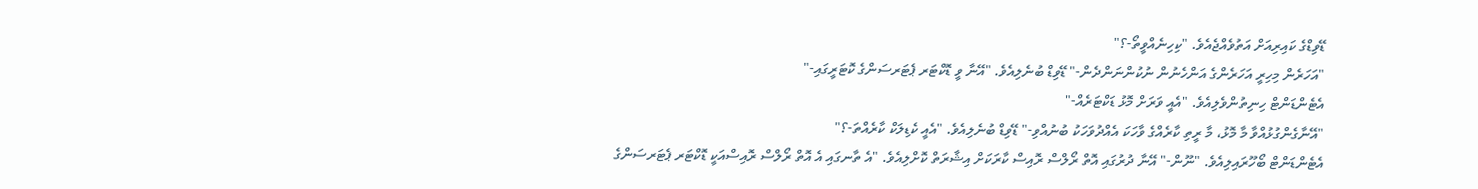ޑޭވިޑްގެ ކައިރިއަށް އަތުވެއްޖެއެވެ. "ކިހިނެއްވީތޯ-؟"
"އަހަރެން މިހިރީ އަހަރެންގެ އަންހެނުން ނުކުންނަންދެން-" ޑޭވިޑް ބުނެލިއެވެ. "އޭނާ ވީ ޑޮކްޓަރ ޕެޓަރސަންގެ ކޮޓަރީގައި-"
އެޓެންޑަންޓް ހިނިތުންވެލިއެވެ. "އެއީ ވަރަށް މޮޅު ޑަކްޓަރެއް-"
"އޭނާގެންގުޅުއްވާ މާ މޮޅު، މާ ރީތި ކާރެއްގެ ވާހަކަ އެއްދުވަހަކު ބުނުއްވި-" ޑޭވިޑް ބުނެލިއެވެ. "އެއީ ކެޑިލަކް ކާރެއްތަ-؟"
އެޓެންޑަންޓް ބޯހޫރައިލިއެވެ. "ނޫން-" އޭނާ ދުރުގައި އޮތް ރޯލްސް ރޮއިސް ކާރަކަށް އިޝާރަތް ކޮށްލިއެވެ. "އެ ތާނގައި އެ އޮތް ރޯލްސް ރޮއިސްއަކީ ޑޮކްޓަރ ޕެޓަރސަންގެ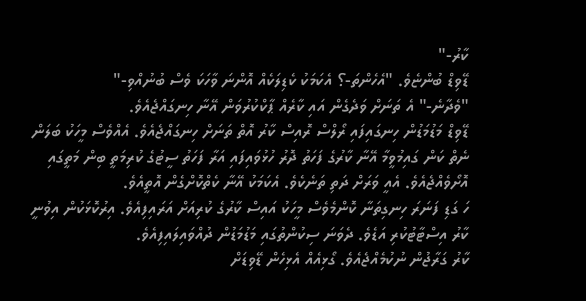ކާރު-"
ޑޭވިޑް ބުންޏެވެ. "އެހެންތަ-؟ އެކަމަކު ކެޑިލަކެއް އޮންނަ ވާހަކަ ވެސް ބުނުއްވި-"
"ވެދާނެ-" އެ ތަނަށް ވަދެގެން އައި ކާރެއް ޕާކްކުރުވަން އޭނާ ހިނގައްޖެއެވެ.
ޑޭވިޑް މަޑުމަޑުން ހިނގައިފައި ރޯލްސް ރޮއިސް ކާރު އޮތް ތަނަށް ހިނގައްޖެއެވެ. އެއްވެސް މީހަކު ބަލަން ނެތް ކަން ގައިމުވީމާ އޭނާ ކާރުގެ ފަހަތު ދޮރު ހުޅުވައިފައި އަރާ ފަހަތު ސީޓުގެ ކުރިމަތީ ބިން މަތީގައި އޮށޯވެއްޖެއެވެ. އެއީ ވަރަށް ދަތި ތަނެކެވެ. އެކަމަކު އޭނާ ކެތްކޮށްގެން އޮތީއެވެ.
ހަ ގަޑި ފަނަރަ ހިނގިތަނާ ކޮންމެވެސް މީހަކު އައިސް ކާރުގެ ކުރިއަށް އަރައިފިއެވެ. އިރުކޮޅަކުން އިވުނީ ކާރު އިސްޓާޓުކުރި އަޑެވެ. ދެވަނަ ސިކުންތުގައި މަޑުމަޑުން ދުއްވައިލައިފިއެވެ.
ކާރު ގަރާޖުން ނުކުމެއްޖެއެވެ. ގޯޅިއެއް އެޅިހެން ޑޭވިޑަށް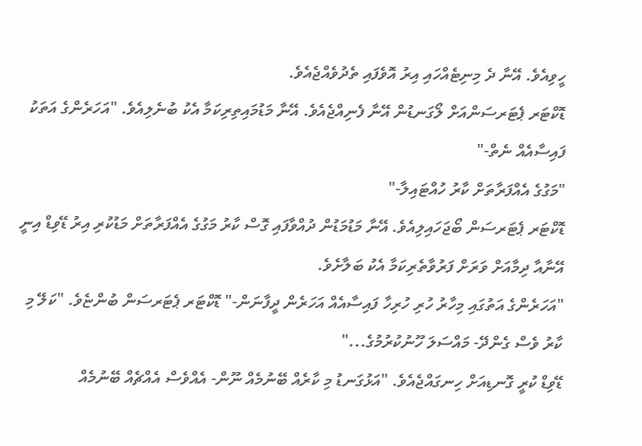ހީވިއެވެ. އޭނާ ދެ މިނިޓެއްހައި އިރު އޮވެފައި ތެދުވެއްޖެއެވެ.
ޑޮކްޓަރ ޕެޓަރސަންއަށް ލޯގަނޑުން އޭނާ ފެނިއްޖެއެވެ. އޭނާ މަޑުމައިތިރިކަމާ އެކު ބުނެލިއެވެ. "އަހަރެންގެ އަތަކު ފައިސާއެއް ނެތް-"
"މަގުގެ އެއްފަރާތަށް ކާރު ހުއްޓައިލާ-"
ޑޮކްޓަރ ޕެޓަރސަން ބޯޖަހައިލިއެވެ. އޭނާ މަޑުމަޑުން ދުއްވާފައި ގޮސް ކާރު މަގުގެ އެއްފަރާތަށް މަޑުކުރި އިރު ޑޭވިޑް އިނީ އޭނާއާ ދިމާއަށް ވަރަށް ފަރުވާތެރިކަމާ އެކު ބަލާށެވެ.
"އަހަރެންގެ އަތުގައި މިހާރު ހުރި ހުރިހާ ފައިސާއެއް އަހަރެން ދީފާނަން-" ޑޮކްޓަރ ޕެޓަރސަން ބުންޏެވެ. "ކަލޭ މި ކާރު ވެސް ގެންދޭ- މައްސަލަ ހޫނުކުރުމުގެ..."
ޑޭވިޑް ކުރީ ގޮނޑިއަށް ހިނގައްޖެއެވެ. "އަޅުގަނޑު މި ކާރެއް ބޭނުމެއް ނޫން- އެއްވެސް އެއްޗެއް ބޭނުމެއް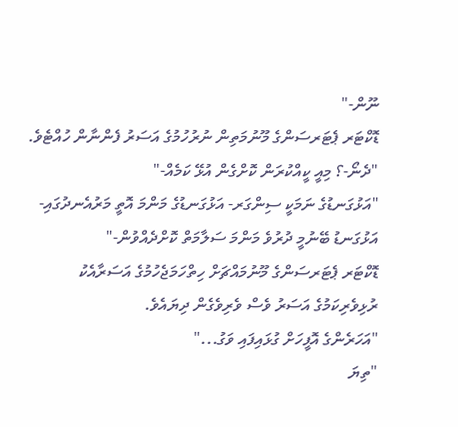ނޫން-"
ޑޮކްޓަރ ޕެޓަރސަންގެ މޫނުމަތިން ނުރުހުމުގެ އަސަރު ފެންނާން ހުއްޓެވެ. "ދެނޯ-؟ މިއީ ކީއްކުރަން ކޮށްގެން އުޅޭ ކަމެއް-"
"އަޅުގަނޑުގެ ނަމަކީ ސިންގަރ- އަޅުގަނޑުގެ މަންމަ އޮތީ މަރުއެނދުގައި- އަޅުގަނޑު ބޭނުމީ ދުރުވެ މަންމަ ސަލާމަތް ކޮށްދެއްވުން-"
ޑޮކްޓަރ ޕެޓަރސަންގެ މޫނުމައްޗަށް ހިތްހަމަޖެހުމުގެ އަސަރާއެކު ރުޅިވެރިކަމުގެ އަސަރު ވެސް ވެރިވެގެން ދިޔައެވެ.
"އަހަރެންގެ އޮފީހަށް ގުޅައިފައި ވަގު..."
"ތިޔަ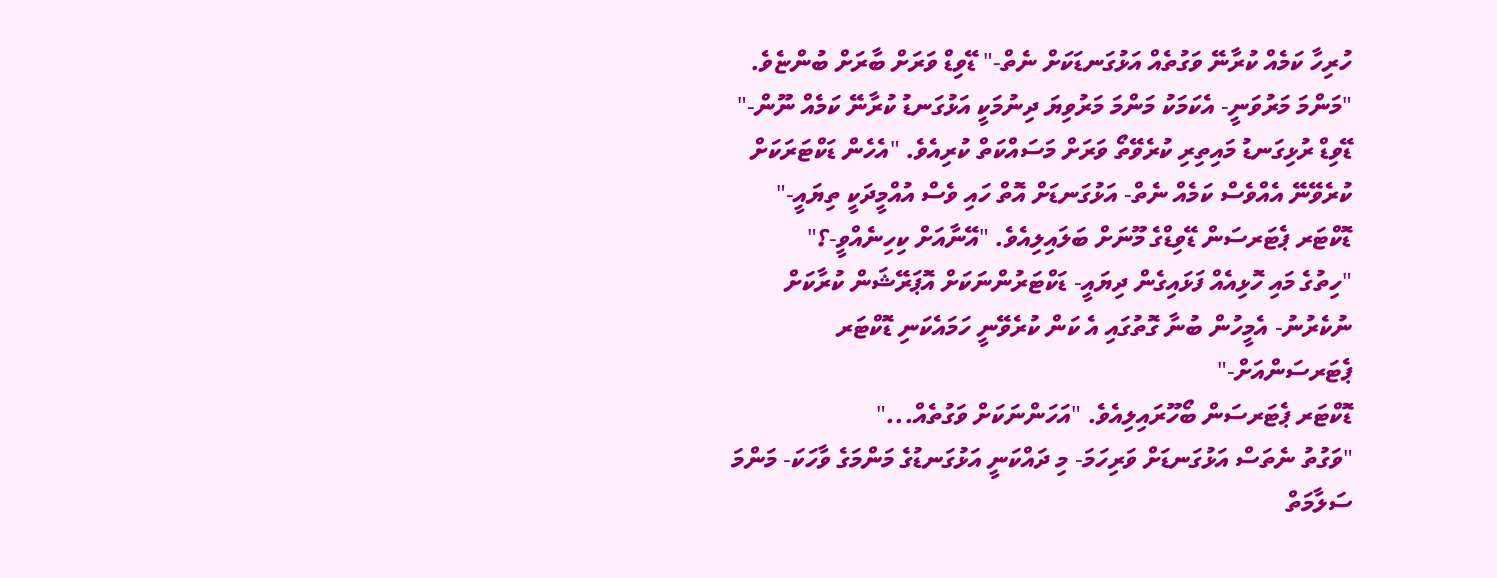ހުރިހާ ކަމެއް ކުރާނޭ ވަގުތެއް އަޅުގަނޑަކަށް ނެތް-" ޑޭވިޑް ވަރަށް ބާރަށް ބުންޏެވެ. "މަންމަ މަރުވަނީ- އެކަމަކު މަންމަ މަރުވިޔަ ދިނުމަކީ އަޅުގަނޑު ކުރާނޭ ކަމެއް ނޫން-" ޑޭވިޑް ރުޅިގަނޑު މައިތިރި ކުރެވޭތޯ ވަރަށް މަސައްކަތް ކުރިއެވެ. "އެހެން ޑަކްޓަރަކަށް ކުރެވޭނޭ އެއްވެސް ކަމެއް ނެތް- އަޅުގަނޑަށް އޮތް ހައި ވެސް އުއްމީދަކީ ތިޔައީ-"
ޑޮކްޓަރ ޕެޓަރސަން ޑޭވިޑްގެ މޫނަށް ބަލައިލިއެވެ. "އޭނާއަށް ކިހިނެއްވީ-؟"
"ހިތުގެ މައި ހޮޅިއެއް ފަޅައިގެން ދިޔައީ- ޑަކްޓަރުންނަކަށް އޮޕަރޭޝަން ކުރާކަށް ނުކެރުނު- އެމީހުން ބުނާ ގޮތުގައި އެ ކަން ކުރެވޭނީ ހަމައެކަނި ޑޮކްޓަރ ޕެޓަރސަންއަށް-"
ޑޮކްޓަރ ޕެޓަރސަން ބޯހޫރައިލިއެވެ. "އަހަންނަކަށް ވަގުތެއް..."
"ވަގުތު ނެތަސް އަޅުގަނޑަށް ވަރިހަމަ- މި ދައްކަނީ އަޅުގަނޑުގެ މަންމަގެ ވާހަކަ- މަންމަ ސަލާމަތް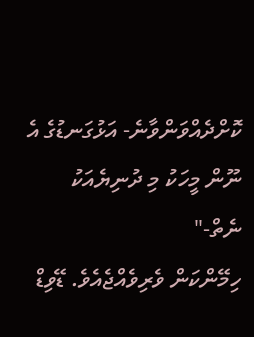ކޮށްދެއްވަންވާނެ- އަޅުގަނޑުގެ އެ ނޫން މީހަކު މި ދުނިޔެއަކު ނެތް-"
ހިމޭންކަން ވެރިވެއްޖެއެވެ. ޑޭވިޑް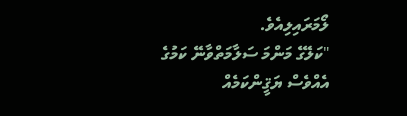ލޯމަރައިލިއެވެ.
"ކަލޭގެ މަންމަ ސަލާމަތްވާނޭ ކަމުގެ އެއްވެސް ޔަޤީންކަމެއް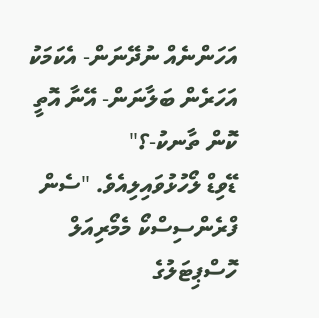އަހަންނެއް ނުދޭނަން- އެކަމަކު އަހަރެން ބަލާނަން- އޭނާ އޮތީ ކޮން ތާނކު-؟"
ޑޭވިޑް ލޯހުޅުވައިލިއެވެ. "ސެން ފްރެންސިސްކޯ މެމޯރިއަލް ހޮސްޕިޓަލުގެ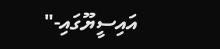އައިސީޔޫގައި-"